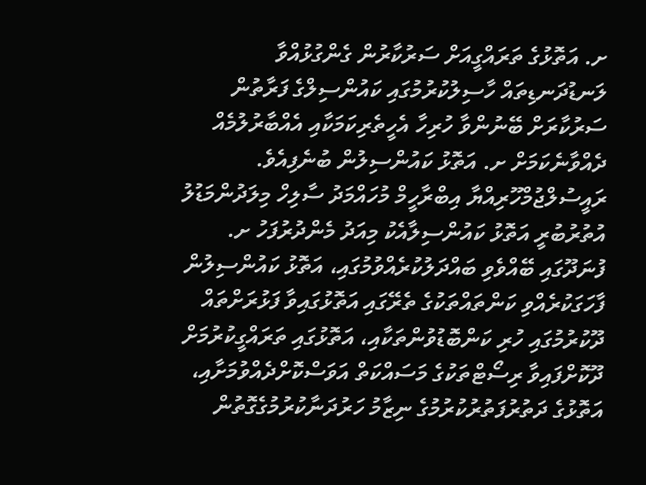ށ. އަތޮޅުގެ ތަރައްގީއަށް ސަރުކާރުން ގެންގުޅުއްވާ ލަނޑުދަނޑިތައް ހާސިލުކުރުމުގައި ކައުންސިލްގެ ފަރާތުން ސަރުކާރަށް ބޭނުންވާ ހުރިހާ އެހީތެރިކަމަކާއި އެއްބާރުލުމެއް ދެއްވާނެކަމަށް ށ. އަތޮޅު ކައުންސިލުން ބުނެފިއެވެ.
ރައީސުލްޖުމްހޫރިއްޔާ އިބްރާހީމް މުހައްމަދު ސާލިހް މިލަދުންމަޑުލު އުތުރުބުރީ އަތޮޅު ކައުންސިލާއެކު މިއަދު މެންދުރުފަހު ށ. ފުނަދޫގައި ބޭއްވެވި ބައްދަލުކުރެއްވުމުގައި، އަތޮޅު ކައުންސިލުން ފާހަގަކުރެއްވި ކަންތައްތަކުގެ ތެރޭގައި އަތޮޅުގައިވާ ފަޅުރަށްތައް ދޫކުރުމުގައި ހުރި ކަންބޮޑުވުންތަކާއި، އަތޮޅުގައި ތަރައްގީކުރުމަށް ދޫކޮށްފައިވާ ރިސޯޓްތަކުގެ މަސައްކަތް އަވަސްކޮށްދެއްވުމަށާއި، އަތޮޅުގެ ދަތުރުފަތުރުކުރުމުގެ ނިޒާމު ހަރުދަނާކުރުމުގެގޮތުން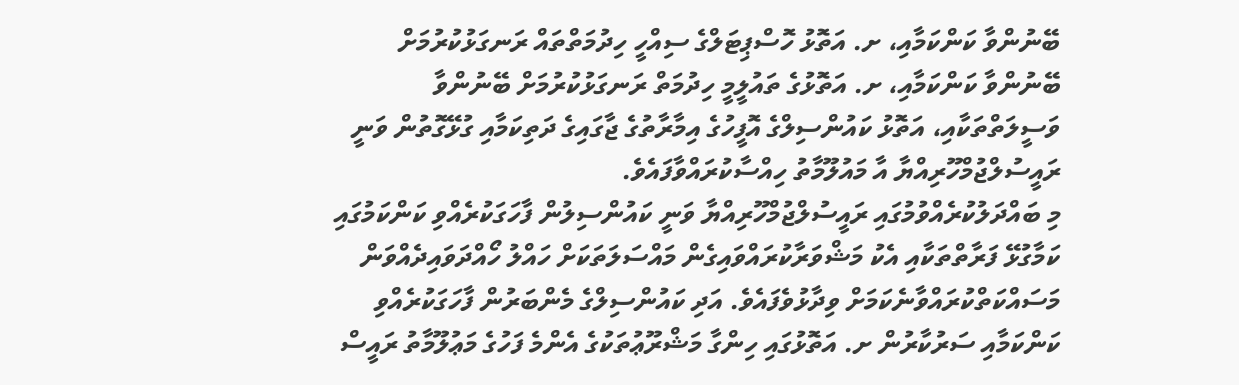ބޭނުންވާ ކަންކަމާއި، ށ. އަތޮޅު ހޮސްޕިޓަލްގެ ސިއްހީ ހިދުމަތްތައް ރަނގަޅުކުރުމަށް ބޭނުންވާ ކަންކަމާއި، ށ. އަތޮޅުގެ ތައުލީމީ ހިދުމަތް ރަނގަޅުކުރުމަށް ބޭނުންވާ ވަސީލަތްތަކާއި، އަތޮޅު ކައުންސިލްގެ އޮފީހުގެ އިމާރާތުގެ ޖާގައިގެ ދަތިކަމާއި ގުޅޭގޮތުން ވަނީ ރައީސުލްޖުމްހޫރިއްޔާ އާ މައުލޫމާތު ހިއްސާކުރައްވާފައެވެ.
މި ބައްދަލުކުރެއްވުމުގައި ރައީސުލްޖުމްހޫރިއްޔާ ވަނީ ކައުންސިލުން ފާހަގަކުރެއްވި ކަންކަމުގައި ކަމާގުޅޭ ފަރާތްތަކާއި އެކު މަޝްވަރާކުރައްވައިގެން މައްސަލަތަކަށް ހައްލު ހޯއްދަވައިދެއްވަން މަސައްކަތްކުރައްވާނެކަމަށް ވިދާޅުވެފައެވެ. އަދި ކައުންސިލްގެ މެންބަރުން ފާހަގަކުރެއްވި ކަންކަމާއި ސަރުކާރުން ށ. އަތޮޅުގައި ހިންގާ މަޝްރޫޢުތަކުގެ އެންމެ ފަހުގެ މަޢުލޫމާތު ރައީސް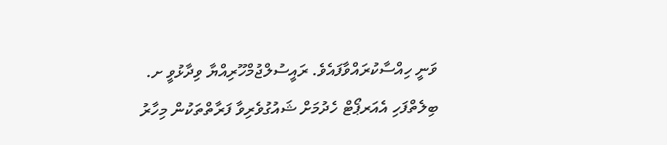ވަނީ ހިއްސާކުރައްވާފައެވެ. ރައީސުލްޖުމްހޫރިއްޔާ ވިދާޅުވީ ށ. ބިލެތްފަހި އެއަރޕޯޓް ހެދުމަށް ޝައުގުވެރިވާ ފަރާތްތަކުން މިހާރު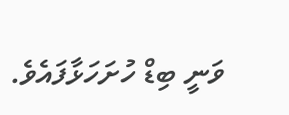ވަނީ ބިޑް ހުށަހަޅާފައެވެ.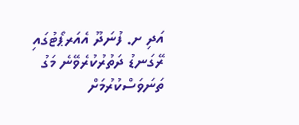އަދި ށ. ފުނަދޫ އެއަރޕޯޓުގައި ރޭގަނޑު ދަތުރުކުރެވޭނެ މަގު ތަނަވަސްކުރުމަށް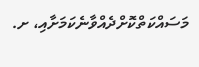މަސައްކަތްކޮށްދެއްވާނެކަމަށާއި، ށ.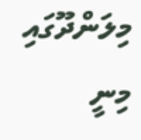މިލަންދޫގައި މިނީ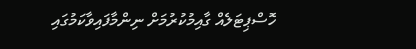ހޮސްޕިޓަލެއް ގާއިމުކުރުމަށް ނިންމާފައިވާކަމުގައި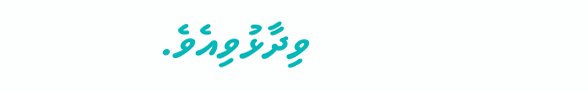ވިދާޅުވިއެވެ.